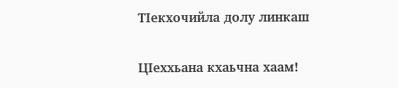ТIекхочийла долу линкаш

ЦIеххьана кхаьчна хаам!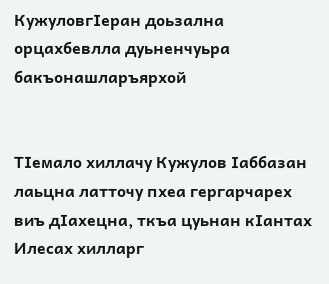КужуловгIеран доьзална орцахбевлла дуьненчуьра бакъонашларъярхой


ТIемало хиллачу Кужулов Iаббазан лаьцна латточу пхеа гергарчарех виъ дIахецна, ткъа цуьнан кIантах Илесах хилларг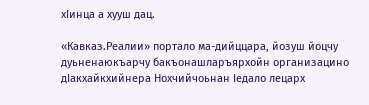хIинца а хууш дац.

«Кавказ.Реалии» портало ма-дийццара, йозуш йоцчу дуьненаюкъарчу бакъонашларъярхойн организацино дIакхайкхийнера Нохчийчоьнан Iедало лецарх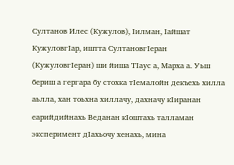Султанов Илес (Кужулов), Iилман, Iайшат КужуловгIар, иштта СултановгIеран (КужуловгIеран) ши йиша ТIаус а, Марха а. Уьш бериш а гергара бу стохка тIемалойн декъехь хилла аьлла, хан тоьхна хиллачу, дахначу кIиранан еарийдийнахь Веданан кIоштахь талламан эксперимент дIахьочу хенахь, мина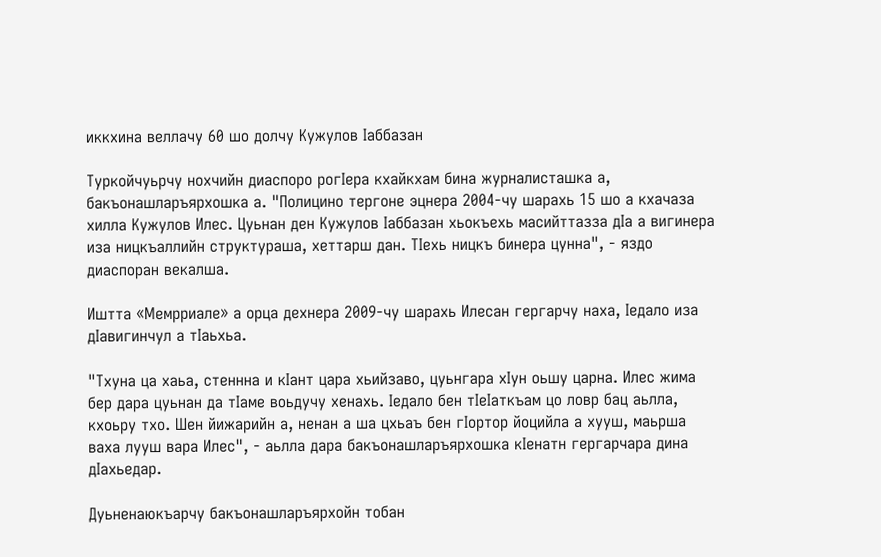иккхина веллачу 60 шо долчу Кужулов Iаббазан

Туркойчуьрчу нохчийн диаспоро рогIера кхайкхам бина журналисташка а, бакъонашларъярхошка а. "Полицино тергоне эцнера 2004-чу шарахь 15 шо а кхачаза хилла Кужулов Илес. Цуьнан ден Кужулов Iаббазан хьокъехь масийттазза дIа а вигинера иза ницкъаллийн структураша, хеттарш дан. ТIехь ницкъ бинера цунна", - яздо диаспоран векалша.

Иштта «Мемрриале» а орца дехнера 2009-чу шарахь Илесан гергарчу наха, Iедало иза дIавигинчул а тIаьхьа.

"Тхуна ца хаьа, стеннна и кIант цара хьийзаво, цуьнгара хIун оьшу царна. Илес жима бер дара цуьнан да тIаме воьдучу хенахь. Iедало бен тIеIаткъам цо ловр бац аьлла, кхоьру тхо. Шен йижарийн а, ненан а ша цхьаъ бен гIортор йоцийла а хууш, маьрша ваха лууш вара Илес", - аьлла дара бакъонашларъярхошка кIенатн гергарчара дина дIахьедар.

Дуьненаюкъарчу бакъонашларъярхойн тобан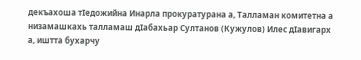декъахоша тIедожийна Инарла прокуратурана а, Талламан комитетна а низамашкахь талламаш дIабахьар Султанов (Кужулов) Илес дIавигарх а, иштта бухарчу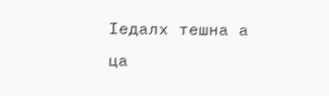Iедалх тешна а ца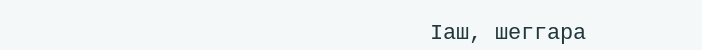Iаш, шеггара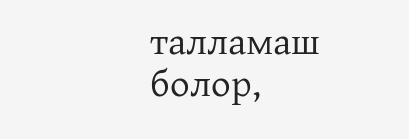талламаш болор,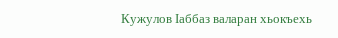Кужулов Iаббаз валаран хьокъехь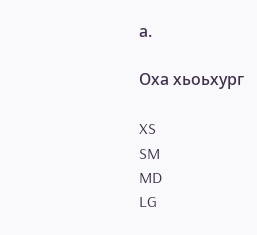а.

Оха хьоьхург

XS
SM
MD
LG